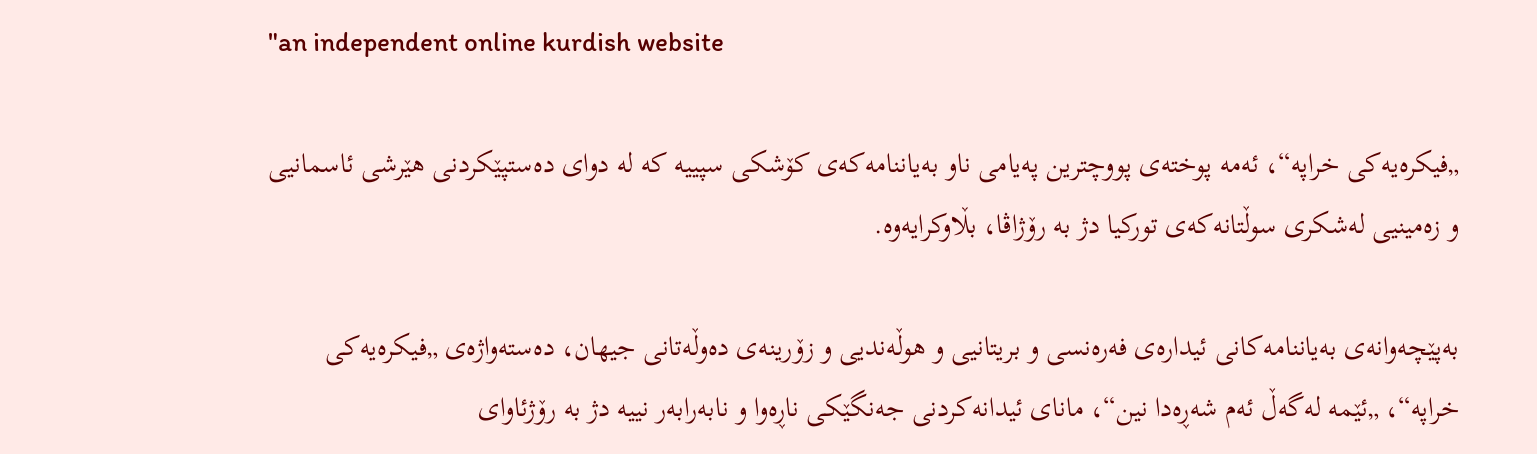"an independent online kurdish website

„فیكره‌یه‌كی خراپه‌“، ئه‌مه‌ پوخته‌ی پووچترین په‌یامی ناو به‌یاننامه‌كه‌ی كۆشكی سپییه‌ كه له‌ دوای ده‌ستپێكردنی هێرشی ئاسمانیی و زه‌مینیی له‌شكری سوڵتانه‌كه‌ی توركیا دژ به‌ رۆژاڤا، بڵاوكرایه‌وه‌.

به‌پێچه‌وانه‌ی به‌یاننامه‌كانی ئیداره‌ی فه‌ره‌نسی و بریتانیی و هوڵه‌ندیی و زۆرینه‌ی ده‌وڵه‌تانی جیهان، ده‌سته‌واژه‌ی „فیكره‌یه‌كی خراپه‌“،‌ „ئێمه‌ له‌گه‌ڵ ئه‌م شه‌ڕه‌دا نین“، مانای ئیدانه‌كردنی جه‌نگێكی ناڕه‌وا و نابه‌رابه‌ر نییه‌ دژ به‌ رۆژئاوای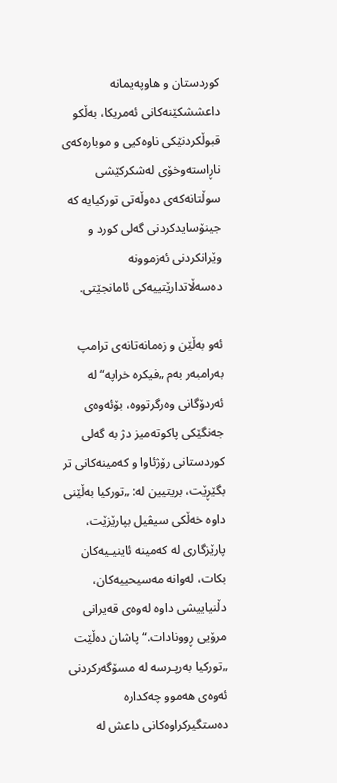كوردستان و هاوپه‌یمانه‌ داعششكێنه‌كانی ئه‌مریكا، به‌ڵكو قبوڵكردنێكی ناوه‌كیی و موباره‌كه‌ی ناڕاسته‌وخۆی له‌شكركێشی سوڵتانه‌كه‌ی ده‌وڵه‌تی توركیایه‌ كه‌ جینۆسایدكردنی گه‌لی كورد و وێرانكردنی ئه‌زموونه‌ ده‌سه‌ڵاتدارێتییه‌كی ئامانجێتی.

ئه‌و به‌ڵێن و زه‌مانه‌تانه‌ی ترامپ به‌رامبه‌ر به‌م „فیكره‌ خراپه‌“ له‌ ئه‌ردۆگانی وه‌رگرتووه‌، بۆئه‌وه‌ی جه‌نگێكی پاكوته‌میز دژ به‌ گه‌لی كوردستانی رۆژئاوا و كه‌مینه‌كانی تر بگێڕێت، بریتیین له‌: „تورکیا بەڵێنی داوە خەڵکی سیڤیل بپارێزێت، پارێزگاری لە کەمینە ئاینیـیەکان بکات، لەوانە مه‌سیحییه‌كان، دڵنیاییشی داوە لەوەی قەیرانی مرۆیی ڕوونادات.“ پاشان ده‌ڵێت „تورکیا بەرپـرسە له‌ مسۆگەركردنی ئه‌وه‌ی هەموو چەکدارە دەستگیرکراوەکانی داعش لە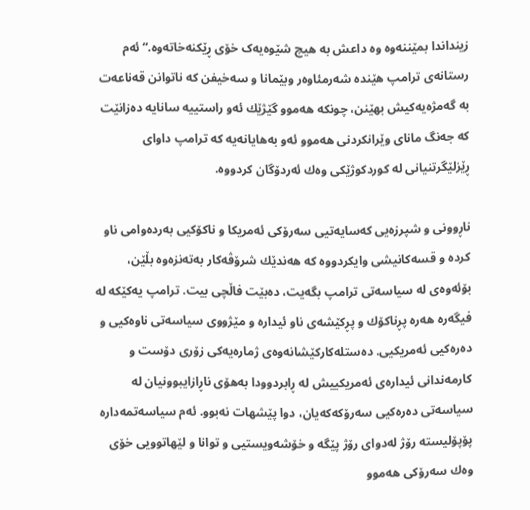زینداندا بمێننەوە وە داعش بە هیچ شێوەیەک خۆی ڕێکنەخاتەوە.“ ئه‌م رستانه‌ی ترامپ هێنده‌ شه‌رمئاوه‌ر وبێمانا و سه‌خیفن كه‌ ناتوانن قه‌ناعه‌ت به‌ گه‌مژه‌یه‌كیش بهێنن، چونكه‌ هه‌موو گێژێك ئه‌و راستییه‌ سانایه‌ ده‌زانێت كه‌ جه‌نگ مانای وێرانكردنی هه‌موو ئه‌و به‌هایانه‌یه‌ كه‌ ترامپ داوای ڕێزلێگرتنیانی له‌ كوردكوژێكی وه‌ك ئه‌ردۆگان كردووه‌.

ناڕوونی و شپرزه‌یی كه‌سایه‌تیی سه‌رۆكی ئه‌مریكا و ناكۆكیی به‌رده‌وامی ناو كرده‌ و قسه‌كانیشی وایكردووه‌ كه‌ هه‌ندێك شرۆڤه‌كار به‌ته‌نزه‌وه‌ بڵێن، بۆئه‌وه‌ی له‌ سیاسه‌تی ترامپ بگه‌یت، ده‌بێت فاڵچی بیت. ترامپ یه‌كێكه‌ له‌ فیگه‌ره‌ هه‌ره‌ پڕناكۆك و پڕكێشه‌ی ناو ئیداره‌ و مێژووی سیاسه‌تی ناوه‌كیی و ده‌ره‌كیی ئه‌مریكیی. ده‌ستله‌كاركێشانه‌وه‌ی ژماره‌یه‌كی زۆری دۆست و كارمه‌ندانی ئیداره‌ی ئه‌مریكییش له‌ ڕابردوودا به‌هۆی ناڕازایبوونیان له‌ سیاسه‌تی ده‌ره‌كیی سه‌رۆكه‌كه‌یان، دوا پێشهات نه‌بوو. ئه‌م سیاسه‌تمه‌داره‌ پۆپۆلیسته‌ رۆژ له‌دوای رۆژ پێگه‌ و خۆشه‌ویستیی و توانا و لێهاتوویی خۆی وه‌ك سه‌رۆكی هه‌موو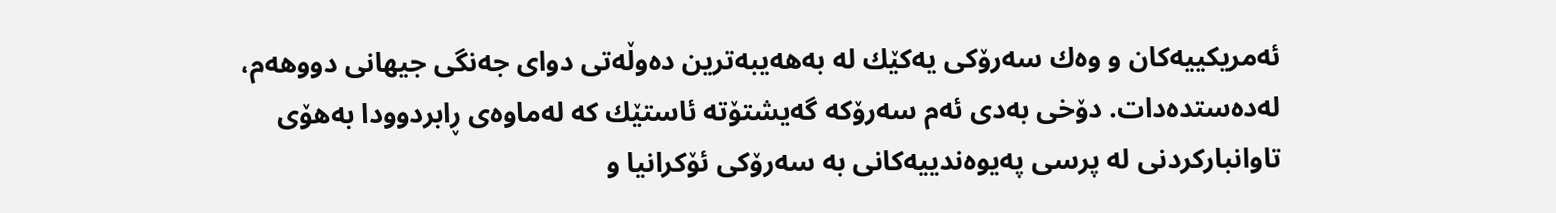ئه‌مریكییه‌كان و وه‌ك سه‌رۆكی یه‌كێك له‌ به‌هه‌یبه‌ترین ده‌وڵه‌تی دوای جه‌نگی جیهانی دووهه‌م، له‌ده‌ستده‌دات. دۆخی به‌دی ئه‌م سه‌رۆكه‌ گه‌یشتۆته‌ ئاستێك كه‌ له‌ماوه‌ی ڕابردوودا به‌هۆی تاوانباركردنی له‌ پرسی په‌یوه‌ندییه‌كانی به‌ سه‌رۆكی ئۆكرانیا و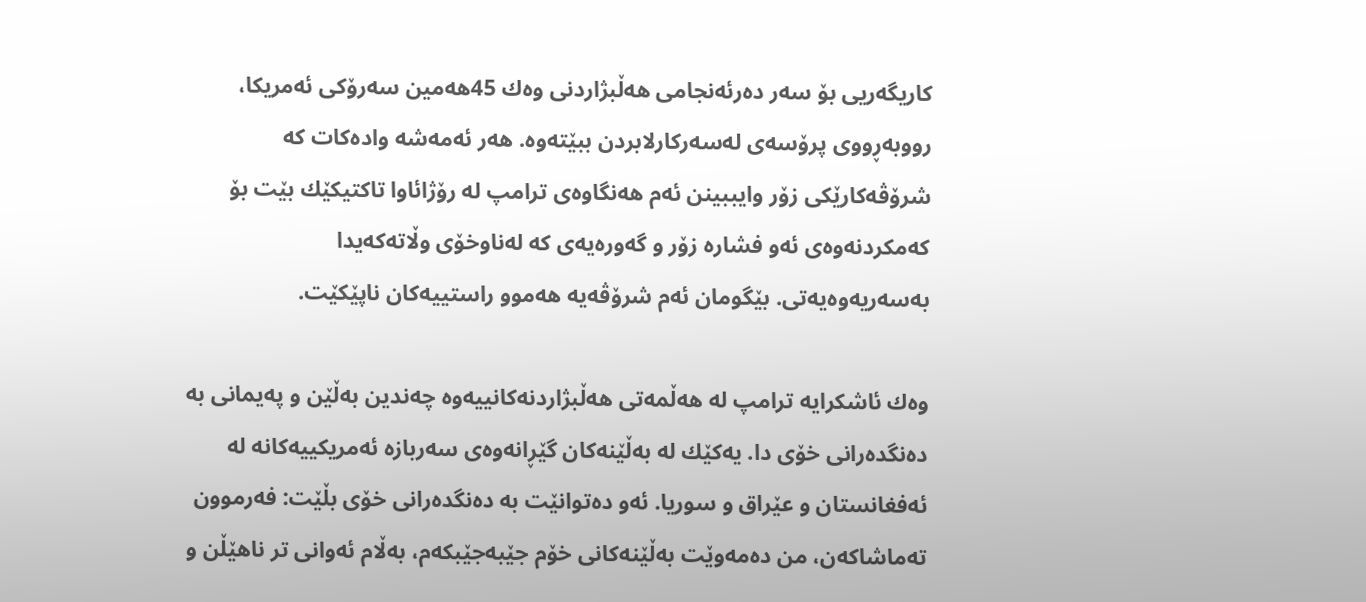كاریگه‌ریی بۆ سه‌ر ده‌رئه‌نجامی هه‌ڵبژاردنی وه‌ك 45هه‌مین سه‌رۆكی ئه‌مریكا، رووبه‌ڕووی پرۆسه‌ی له‌سه‌ركارلابردن ببێته‌وه‌. هه‌ر ئه‌مه‌شه‌ واده‌كات كه‌ شرۆڤه‌كارێكی زۆر وایببینن ئه‌م هه‌نگاوه‌ی ترامپ له‌ رۆژائاوا تاكتیكێك بێت بۆ كه‌مكردنه‌وه‌ی ئه‌و فشاره‌ زۆر و گه‌وره‌یه‌ی كه‌ له‌ناوخۆی وڵاته‌كه‌یدا به‌سه‌ریه‌وه‌یه‌تی. بێگومان ئه‌م شرۆڤه‌یه‌ هه‌موو راستییه‌كان ناپێكێت.

وه‌ك ئاشكرایه‌ ترامپ له‌ هه‌ڵمه‌تی هه‌ڵبژاردنه‌كانییه‌وه‌ چه‌ندین به‌ڵێن و په‌یمانی به‌ ده‌نگده‌رانی خۆی دا. یه‌كێك له‌ به‌ڵێنه‌كان گێڕانه‌وه‌ی سه‌ربازه‌ ئه‌مریكییه‌كانه‌ له‌ ئه‌فغانستان و عێراق و سوریا. ئه‌و ده‌توانێت به‌ ده‌نگده‌رانی خۆی بڵێت: فه‌رموون ته‌ماشاكه‌ن، من ده‌مه‌وێت به‌ڵێنه‌كانی خۆم جێبه‌جێبكه‌م، به‌ڵام ئه‌وانی تر ناهێڵن و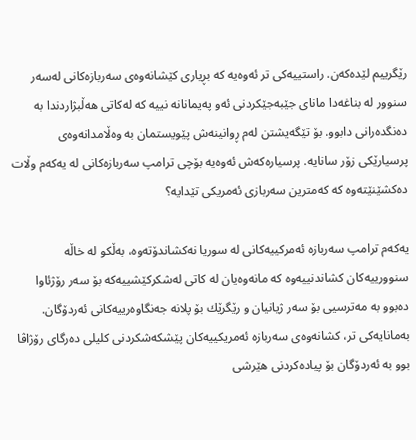رێگرییم لێده‌كه‌ن. راستییه‌كی تر ئه‌وه‌یه‌ كه‌ بڕیاری كێشانه‌وه‌ی سه‌ربازه‌كانی له‌سه‌ر سنوور له‌ بناغه‌دا مانای جێبه‌جێكردنی ئه‌و په‌یمانانه‌ نییه‌ كه‌ له‌كاتی هه‌ڵبژاردندا به‌ ده‌نگده‌رانی دابوو. بۆ تێگه‌یشتن له‌م ڕوانینه‌ش پێویستمان به‌ وه‌ڵامدانه‌وه‌ی پرسیارێكی زۆر سانایه‌. پرسیاره‌كه‌ش ئه‌وه‌یه‌ بۆچی ترامپ سه‌ربازه‌كانی له‌ یه‌كه‌م وڵات ده‌كشێنێته‌وه‌ كه‌ كه‌مترین سه‌ربازی ئه‌مریكی تێدایه‌؟

یه‌كه‌م ترامپ سه‌ربازه‌ ئه‌مركییه‌كانی له‌ سوریا نه‌كشاندۆته‌وه‌، به‌ڵكو له خاڵه‌ سنوورییه‌كان كشاندنییه‌وه‌ كه‌ مانه‌وه‌یان له‌ كاتی له‌شكركێشییه‌كه‌ بۆ سه‌ر رۆژئاوا ده‌بوو به‌ مه‌ترسیی بۆ سه‌ر ژیانیان و رێگرێك بۆ پلانه‌ جه‌نگاوه‌رییه‌كانی ئه‌ردۆگان. به‌مانایه‌كی تر، كشانه‌وه‌ی سه‌ربازه‌ ئه‌مریكییه‌كان پێشكه‌شكردنی كلیلی ده‌رگای رۆژاڤا بوو به‌ ئه‌ردۆگان بۆ پیاده‌كردنی هێرشی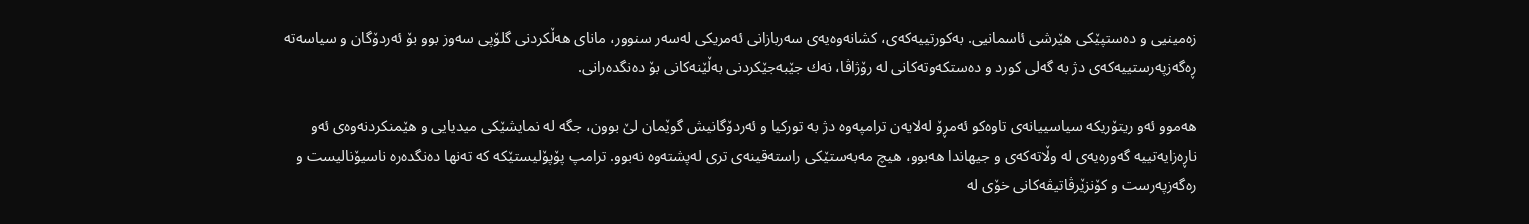زه‌مینیی و ده‌ستپێكی هێرشی ئاسمانیی. به‌كورتییه‌كه‌ی، كشانه‌وه‌یه‌ی سه‌ربازانی ئه‌مریكی له‌سه‌ر سنوور، مانای هه‌ڵكردنی گلۆپی سه‌وز بوو بۆ ئه‌ردۆگان و سیاسه‌ته‌ ڕه‌گه‌زپه‌رستییه‌كه‌ی دژ به‌ گه‌لی كورد و ده‌ستكه‌وته‌كانی له‌ رۆژاڤا، نه‌ك جێبه‌جێكردنی به‌ڵێنه‌كانی بۆ ده‌نگده‌رانی.

هه‌موو ئه‌و ریتۆریكه‌ سیاسییانه‌ی تاوه‌كو ئه‌مڕۆ له‌لایه‌ن ترامپه‌وه‌ دژ به‌ توركیا و ئه‌ردۆگانیش گوێمان لێ بوون‌، جگه‌ له‌ نمایشێكی میدیایی و هێمنكردنه‌وه‌ی ئه‌و ناڕه‌زایه‌تییه‌ گه‌وره‌یه‌ی له‌ وڵاته‌كه‌ی و جیهاندا هه‌بوو، هیچ مه‌به‌ستێكی راسته‌قینه‌ی تری له‌پشته‌وه‌ نه‌بوو. ترامپ پۆپۆلیستێكه‌ كه‌ ته‌نها ده‌نگده‌ره‌ ناسیۆنالیست و ره‌گه‌زپه‌رست و كۆنزێرڤاتیڤه‌كانی خۆی له‌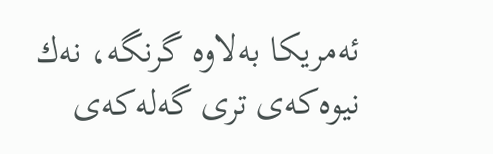ئه‌مریكا به‌لاوه‌ گرنگه‌، نه‌ك نیوه‌كه‌ی تری گه‌له‌كه‌ی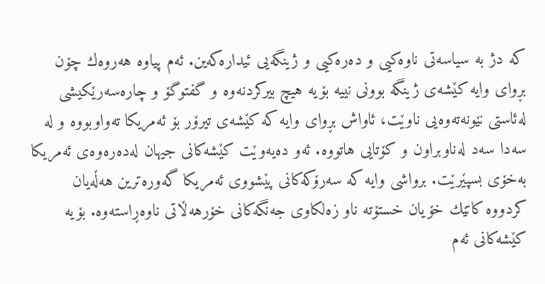كه‌ دژ به‌ سیاسه‌تی ناوه‌كیی و ده‌ره‌كیی و ژینگه‌یی ئیداره‌كه‌ین. ئه‌م پیاوه‌ هه‌روه‌ك چۆن بڕوای وایه‌ كێشه‌ی ژینگه‌ بوونی نییه‌ بۆیه‌ هیچ بیركردنه‌وه‌ و گفتوگۆ و چاره‌سه‌رێكیشی له‌ئاستی نێونه‌ته‌وه‌یی ناوێت، ئاواش بڕوای وایه‌ كه‌ كێشه‌ی تیرۆر بۆ ئه‌مریكا ته‌واوبووه‌ و له‌ سه‌دا سه‌د له‌ناوبراون و كۆتایی هاتووه‌. ئه‌و ده‌یه‌وێت كێشه‌كانی جیهان له‌ده‌ره‌وه‌ی ئه‌مریكا به‌خۆی بسپێرێت. برواشی وایه‌ كه‌ سه‌رۆكه‌كانی پێشووی ئه‌مریكا گه‌وره‌ترین هه‌ڵه‌یان كردووه‌ كاتێك خۆیان خستۆته‌ ناو زه‌لكاوی جه‌نگه‌كانی خۆرهه‌ڵاتی ناوه‌ڕاسته‌وه‌. بۆیه‌ كێشه‌كانی ئه‌م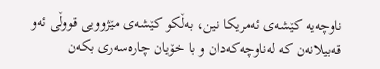ناوچه‌یه‌ كێشه‌ی ئه‌مریكا نین، به‌ڵكو كێشه‌ی مێژوویی قووڵی ئه‌و قه‌بیلانه‌ن كه‌ له‌ناوچه‌كه‌دان و با خۆیان چاره‌سه‌ری بكه‌ن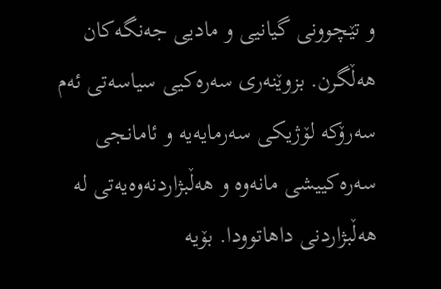و تێچوونی گیانیی و مادیی جه‌نگه‌كان هه‌ڵگرن. بزوێنه‌ری سه‌ره‌كیی سیاسه‌تی ئه‌م سه‌رۆكه‌ لۆژیكی سه‌رمایه‌یه‌ و ئامانجی سه‌ره‌كییشی مانه‌وه‌ و هه‌ڵبژاردنه‌وه‌یه‌تی له‌ هه‌ڵبژاردنی داهاتوودا. بۆیه‌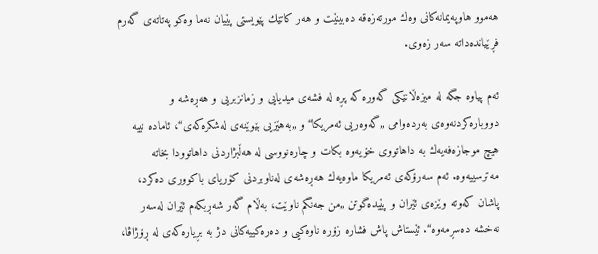هه‌موو هاوپه‌یمانه‌كانی وه‌ك مورته‌زه‌قه‌ ده‌بینێت و هه‌ر كاتێك پێویستی پێیان نه‌ما وه‌كو په‌تاته‌ی گه‌رم فڕێیانده‌داته‌ سه‌ر زه‌وی.

ئه‌م پیاوه‌ جگه‌ له‌ میزه‌ڵانێكی گه‌وره‌ كه‌ پڕه‌ له‌ فشه‌ی میدیایی و زمانزبریی و هه‌ڕه‌شه‌ و دووباره‌كردنه‌وه‌ی به‌رده‌وامی „گه‌وه‌ریی ئه‌مریكا“ و „به‌هێزیی بێوێنه‌ی له‌شكره‌كه‌ی“، ئاماده‌ نییه‌ هیچ موجازه‌فه‌یه‌ك به‌ داهاتووی خۆیه‌وه‌ بكات و چاره‌نووسی له‌ هه‌ڵبژاردنی داهاتوودا بخاته‌ مه‌ترسییه‌وه‌. ئه‌م سه‌رۆكه‌ی ئه‌مریكا ماوه‌یه‌ك هه‌ڕه‌شه‌ی له‌ناوبردنی كۆریای باكووری ده‌كرد، پاشان كه‌وته‌ وێزه‌ی ئێران و پێیده‌گوتن „من جه‌نگم ناوێت، به‌ڵام گه‌ر شه‌ڕبكه‌م ئێران له‌سه‌ر نه‌خشه‌ ده‌سڕمه‌وه‌“. ئێستاش پاش فشاره‌ زۆره ناوه‌كیی و ده‌ره‌كییه‌كانی دژ به‌ بڕیاره‌كه‌ی له‌ ڕۆژاڤا،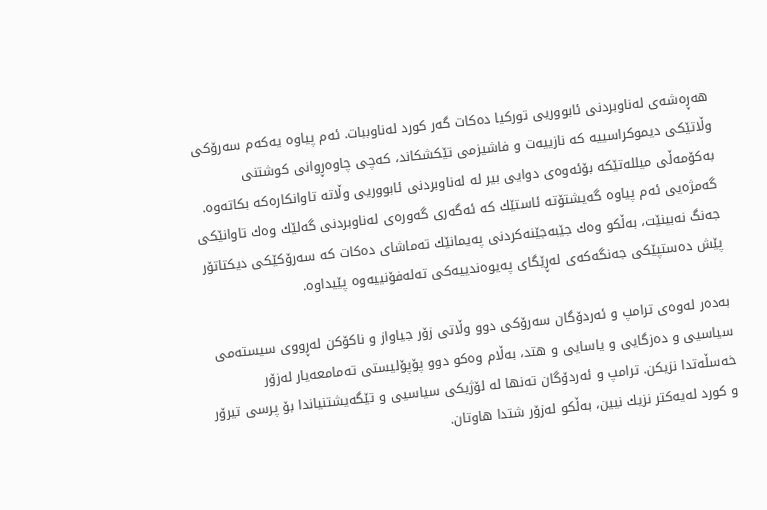هه‌ڕه‌شه‌ی له‌ناوبردنی ئابووریی توركیا ده‌كات گه‌ر كورد له‌ناوببات. ئه‌م پیاوه‌ یه‌كه‌م سه‌رۆكی وڵاتێكی دیموكراسییه‌ كه‌ نازییه‌ت و فاشیزمی تێكشكاند، كه‌چی چاوه‌ڕوانی كوشتنی به‌كۆمه‌ڵی میلله‌تێكه‌ بۆئه‌وه‌ی دوایی بیر له‌ له‌ناوبردنی ئابووریی وڵاته‌ تاوانكاره‌كه بكاته‌وه‌. گه‌مژه‌یی ئه‌م پیاوه‌ گه‌یشتۆته‌ ئاستێك كه‌ ئه‌گه‌ری گه‌وره‌ی له‌ناوبردنی گه‌لێك وه‌ك تاوانێكی جه‌نگ نه‌بینێت، به‌ڵكو وه‌ك جێبه‌جێنه‌كردنی په‌یمانێك ته‌ماشای ده‌كات كه‌ سه‌رۆكێكی‌ دیكتاتۆر پێش ده‌ستپێكی جه‌نگه‌كه‌ی له‌ڕێگای په‌یوه‌ندییه‌كی ته‌له‌فۆنییه‌وه‌ پێیداوه‌.

به‌ده‌ر له‌وه‌ی ترامپ و ئه‌ردۆگان سه‌رۆكی دوو وڵاتی زۆر جیاواز و ناكۆكن له‌ڕووی سیسته‌می سیاسیی و ده‌زگایی و یاسایی و هتد، به‌ڵام وه‌كو دوو پۆپۆلیستی ته‌مامعه‌یار له‌زۆر خه‌سڵه‌تدا نزیكن. ترامپ و ئه‌ردۆگان ته‌نها له‌ لۆژیكی سیاسیی و تێگه‌یشتنیاندا بۆ پرسی تیرۆر و كورد له‌یه‌كتر نزیك نیین‌، به‌ڵكو له‌زۆر شتدا هاوتان.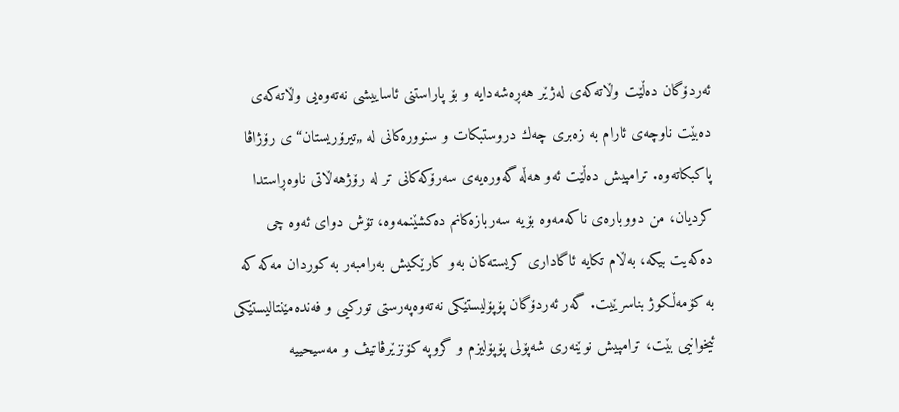ئه‌ردۆگان ده‌ڵێت وڵاته‌كه‌ی له‌ژێر هه‌ڕه‌شه‌دایه‌ و بۆ پاراستنی ئاساییشی نه‌ته‌وه‌یی وڵاته‌كه‌ی ده‌بێت ناوچه‌ی ئارام به‌ زه‌بری چه‌ك دروستبكات و سنووره‌كانی له‌ „تیرۆریستان“ی رۆژاڤا پاكبكاته‌وه‌. ترامپیش ده‌ڵێت ئه‌و هه‌ڵه‌ گه‌وره‌یه‌ی سه‌رۆكه‌كانی تر له‌ رۆژهه‌ڵاتی ناوه‌ڕاستدا كردیان، من دووباره‌ی ناكه‌مه‌وه‌ بۆیه‌ سه‌ربازه‌كانم ده‌كشێنمه‌وه‌، تۆش دوای ئه‌وه‌ چی ده‌كه‌یت بیكه‌، به‌ڵام تكایه‌ ئاگاداری كریسته‌كان به‌و كارێكیش به‌رامبه‌ر به‌ كوردان مه‌كه‌ كه‌ به‌ كۆمه‌ڵكوژ بناسرێیت. گه‌ر ئه‌ردۆگان پۆپۆلیستێكی نه‌ته‌وه‌په‌رستی توركیی و فه‌نده‌مێنتالیستێكی ئیخوانیی بێت‌، ترامپیش نوێنه‌ری شه‌پۆلی پۆپۆلیزم و گروپه‌ كۆنزێرڤاتیڤ و مه‌سیحییه‌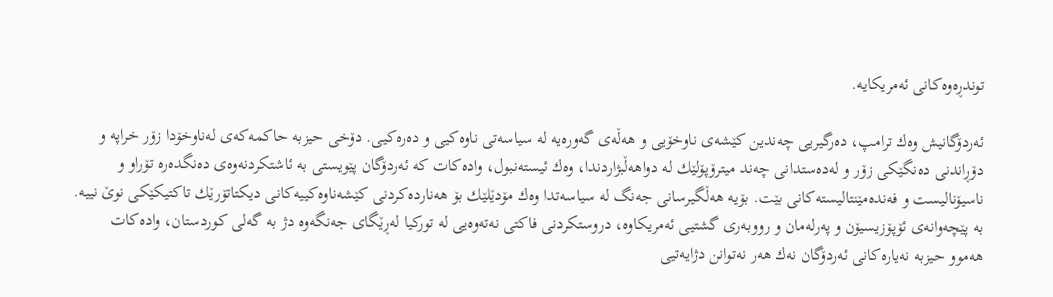توندڕه‌وه‌كانی ئه‌مریكایه‌.

ئه‌ردۆگانیش وه‌ك ترامپ، ده‌رگیریی چه‌ندین كێشه‌ی ناوخۆیی و هه‌ڵه‌ی گه‌وره‌یه‌ له‌ سیاسه‌تی ناوه‌كیی و ده‌ره‌كیی. دۆخی حیزبه‌ حاكمه‌كه‌ی له‌ناوخۆدا زۆر خراپه‌ و دۆڕاندنی ده‌نگێكی زۆر و له‌ده‌ستدانی چه‌ند میترۆپۆلێك له‌ دواهه‌ڵبژاردندا، وه‌ك ئیسته‌نبول، واده‌كات كه‌ ئه‌ردۆگان پێویستی به‌ ئاشتكردنه‌وه‌ی ده‌نگده‌ره‌ تۆراو و ناسیۆنالیست و فه‌نده‌مێنتالیسته‌كانی بێت. بۆیه‌ هه‌ڵگیرسانی جه‌نگ له‌ سیاسه‌تدا وه‌ك مۆدێلێك بۆ هه‌نارده‌كردنی كێشه‌ناوه‌كییه‌كانی دیكتاتۆرێك تاكتیكێكی نوێ نییه‌. به‌ پێچه‌وانه‌ی ئۆپۆزیسیۆن و په‌رله‌مان و رووبه‌ری گشتیی ئه‌مریكاوه‌، دروستكردنی فاكتی نه‌ته‌وه‌یی له‌ توركیا له‌ڕێگای جه‌نگه‌وه‌ دژ به‌ گه‌لی كوردستان، واده‌كات هه‌موو حیزبه‌ نه‌یاره‌كانی ئه‌ردۆگان نه‌ك هه‌ر نه‌توانن دژایه‌تیی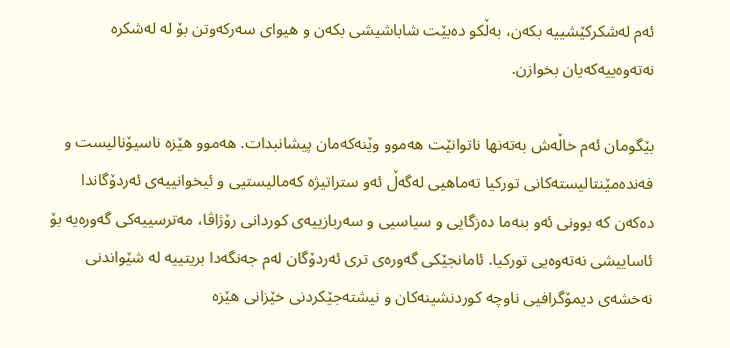ئه‌م له‌شكركێشییه‌ بكه‌ن، به‌ڵكو ده‌بێت شاباشیشی بكه‌ن و هیوای سه‌ركه‌وتن بۆ له‌ له‌شكره‌ نه‌ته‌وه‌ییه‌كه‌یان بخوازن.

بێگومان ئه‌م خاڵه‌ش به‌ته‌نها ناتوانێت هه‌موو وێنه‌كه‌مان پیشانبدات. هه‌موو هێزه‌ ناسیۆنالیست و فه‌نده‌مێنتالیسته‌كانی توركیا ته‌ماهیی له‌گه‌ڵ ئه‌و ستراتیژه‌ كه‌مالیستیی و ئیخوانییه‌ی ئه‌ردۆگاندا ده‌كه‌ن كه‌ بوونی ئه‌و بنه‌ما ده‌زگایی و سیاسیی و سه‌ربازییه‌ی كوردانی رۆژاڤا، مه‌ترسییه‌كی گه‌وره‌یه‌ بۆ ئاساییشی نه‌ته‌وه‌یی توركیا. ئامانجێكی گه‌وره‌ی تری ئه‌ردۆگان له‌م جه‌نگه‌دا بریتییه‌ له‌ شێواندنی نه‌خشه‌ی دیمۆگرافیی ناوچه‌ كوردنشینه‌كان و نیشته‌جێكردنی خێزانی هێزه‌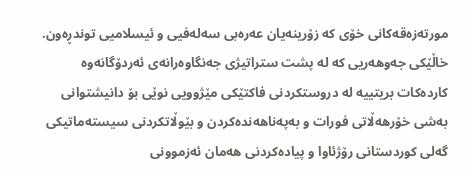مورته‌زه‌قه‌كانی خۆی كه‌ زۆرینه‌یان عه‌ره‌بی سه‌له‌فیی و ئیسلامیی توندڕه‌ون. خاڵێكی جه‌وهه‌ریی كه‌ له‌ پشت ستراتیژی جه‌نگاوه‌رانه‌ی ئه‌ردۆگانه‌وه‌ كارده‌كات بریتییه‌ له‌ دروستكردنی فاكتێكی مێژوویی نوێی‌ بۆ دانیشتوانی به‌شی خۆرهه‌ڵاتی فورات و به‌په‌ناهه‌نده‌كردن و بێوڵاتكردنی سیسته‌ماتیكی گه‌لی كوردستانی رۆژئاوا و پیاده‌كردنی هه‌مان ئه‌زموونی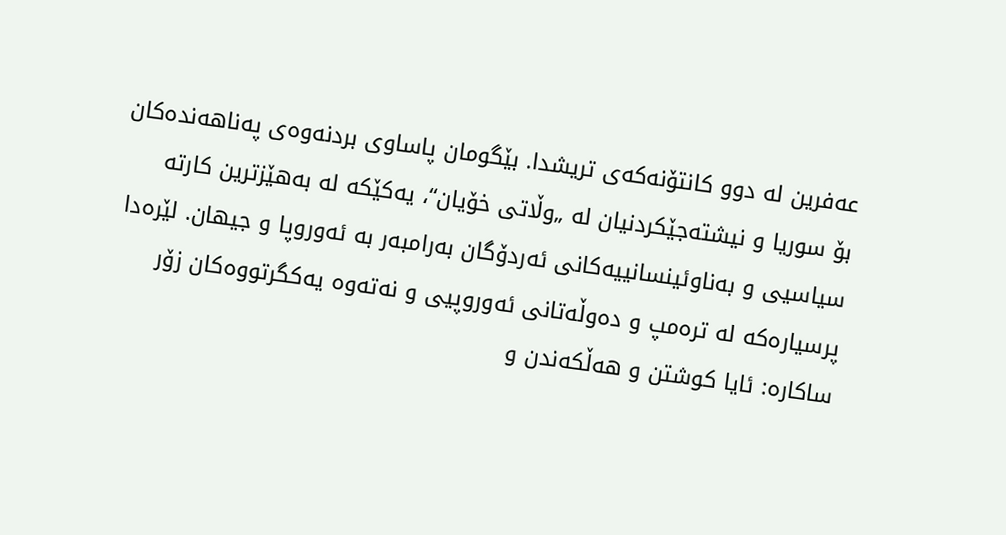عه‌فرین له‌ دوو كانتۆنه‌كه‌ی تریشدا. بێگومان پاساوی بردنه‌وه‌ی په‌ناهه‌نده‌كان بۆ سوریا و نیشته‌جێكردنیان له‌ „وڵاتی خۆیان“، یه‌كێكه‌ له‌ به‌هێزترین كارته‌ سیاسیی و به‌ناوئینسانییه‌كانی ئه‌ردۆگان به‌رامبه‌ر به‌ ئه‌وروپا و جیهان. لێره‌دا پرسیاره‌كه‌ له‌ تره‌مپ و ده‌وڵه‌تانی ئه‌وروپیی و نه‌ته‌وه‌ یه‌كگرتووه‌كان زۆر ساكاره‌: ئایا كوشتن و هه‌ڵكه‌ندن و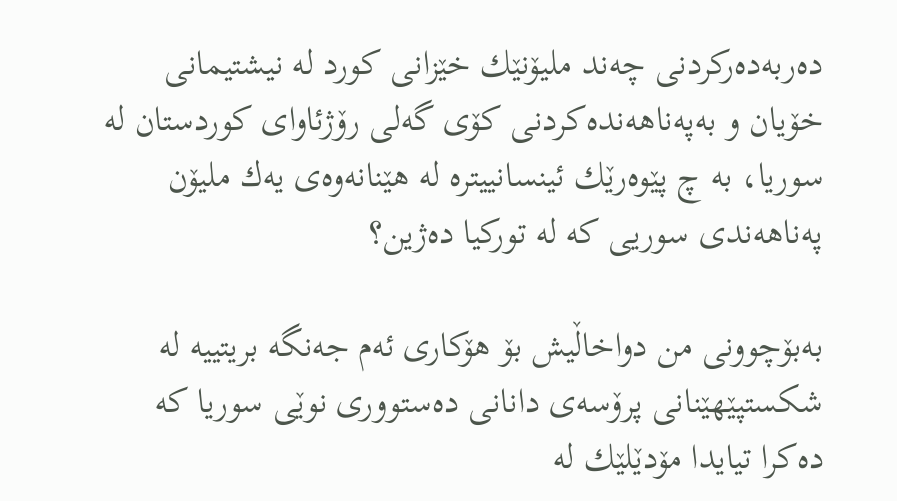ده‌ربه‌ده‌ركردنی چه‌ند ملیۆنێك خێزانی كورد له‌ نیشتیمانی خۆیان و به‌په‌ناهه‌نده‌كردنی كۆی گه‌لی رۆژئاوای كوردستان له‌ سوریا، به‌ چ پێوه‌رێك ئینسانییتره‌ له‌ هێنانه‌وه‌ی یه‌ك ملیۆن په‌ناهه‌ندی‌ سوریی كه‌ له‌ توركیا ده‌ژین؟

به‌بۆچوونی من دواخاڵیش بۆ هۆكاری ئه‌م جه‌نگه‌ بریتییه‌ له‌ شكستپێهێنانی پرۆسه‌ی دانانی ده‌ستووری نوێی سوریا كه‌ ده‌كرا تیایدا مۆدێلێك له‌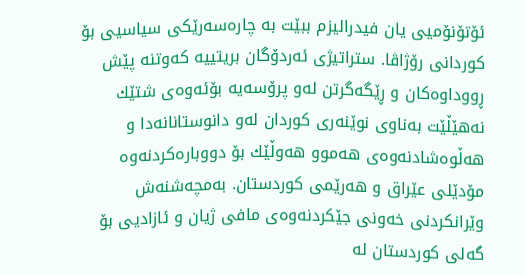ئۆتۆنۆمیی یان فیدرالیزم ببێت به‌ چاره‌سه‌رێكی سیاسیی بۆ كوردانی رۆژاڤا. ستراتیژی ئه‌ردۆگان بریتییه‌ كه‌وتنه‌ پێش ڕووداوه‌كان و ڕێگه‌گرتن له‌و پرۆسه‌یه‌ بۆئه‌وه‌ی شتێك نه‌هێڵێت به‌ناوی نوێنه‌ری كوردان له‌و دانوستانانه‌دا و هه‌ڵوه‌شادنه‌وه‌ی هه‌موو هه‌وڵێك بۆ دووباره‌كردنه‌وه‌ مۆدێلی عێراق و هه‌رێمی كوردستان. به‌مچه‌شنه‌ش وێرانكردنی خه‌ونی جێكردنه‌وه‌ی مافی ژیان و ئازادیی بۆ گه‌لی كوردستان له‌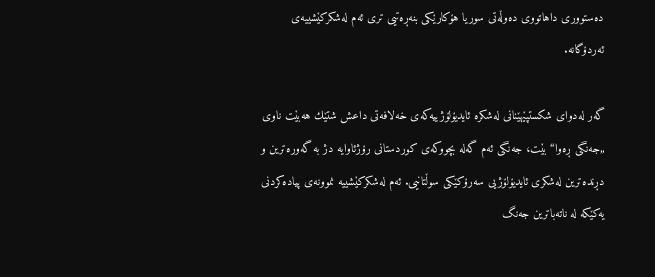ده‌ستووری داهاتووی ده‌وڵه‌تی سوریا هۆكارێكی بنه‌ڕه‌تیی تری ئه‌م له‌شكركێشییه‌ی ئه‌ردۆگانه‌.

گه‌ر له‌دوای شكستپێهێنانی له‌شكره‌ ئایدیۆلۆژییه‌كه‌ی خه‌لافه‌تی داعش شتێك هه‌بێت ناوی „جه‌نگی ڕه‌وا“ بێت، جه‌نگی ئه‌م گه‌له‌ بچووكه‌ی كوردستانی رۆژئاوایه‌ دژ به‌ گه‌وره‌ترین و دڕنده‌ترین له‌شكری ئایدیۆلۆژیی سه‌رۆكێكی سوڵتانیی. ئه‌م له‌شكركێشییه‌ نموونه‌ی پیاده‌كردنی یه‌كێكه‌ له‌ ناته‌باترین جه‌نگ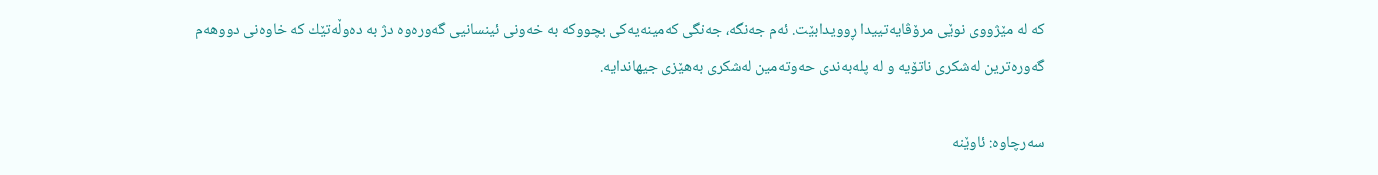كه‌ له‌ مێژووی نوێی مرۆڤایه‌تییدا ڕوویدابێت. ئه‌م جه‌نگه‌، جه‌نگی كه‌مینه‌یه‌كی بچووكه‌‌ به‌ خه‌ونی ئینسانیی گه‌وره‌وه‌ دژ به‌ ده‌وڵه‌تێك كه‌ خاوه‌نی دووهه‌م گه‌وره‌ترین له‌شكری ناتۆیه و له‌ پله‌به‌ندی حه‌وته‌مین له‌شكری به‌هێزی جیهاندایه‌.

سەرچاوە: ئاوێنە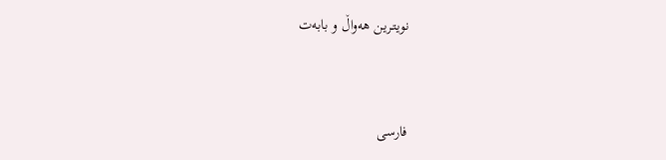نویتـرین هەواڵ و بابەت


فارسی